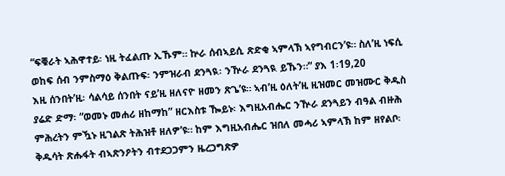“ፍቑራት ኣሕዋተይ፡ ነዚ ትፈልጡ ኢኹም። ኵራ ሰብኣይሲ ጽድቂ ኣምላኽ ኣየግብርን’ዩ። ስለ’ዚ ነፍሲ ወከፍ ሰብ ንምስማዕ ቅልጡፍ፡ ንምዝራብ ደንጓዪ፡ ንዅራ ደንጓዪ ይኹን።” ያእ 1፡19,20
እዚ ሰንበት’ዚ፡ ሳልሳይ ሰንበት ናይ’ዚ ዘለናዮ ዘመን ጽጌ’ዩ። ኣብ’ዚ ዕለት’ዚ ዚዝመር መዝሙር ቅዱስ ያሬድ ድማ፡ “ወመኑ መሐሪ ዘከማከ” ዘርእስቱ ዀይኑ፡ እግዚአብሔር ንዅራ ደንጓይን ብዓል ብዙሕ ምሕረትን ምዃኑ ዚገልጽ ትሕዝቶ ዘለዎ’ዩ። ከም እግዚአብሔር ዝበለ መሓሪ ኣምላኽ ከም ዘየልቦ፡ ቅዱሳት ጽሑፋት ብኣጽንዖትን ብተደጋጋምን ዜረጋግጽዎ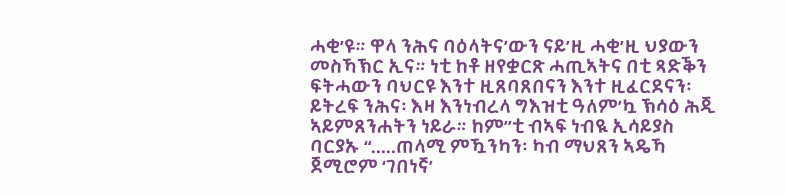ሓቂ’ዩ። ዋላ ንሕና ባዕላትና’ውን ናይ’ዚ ሓቂ’ዚ ህያውን መስኻኽር ኢና። ነቲ ከቶ ዘየቋርጽ ሓጢኣትና በቲ ጻድቕን ፍትሓውን ባህርዩ እንተ ዚጸባጸበናን እንተ ዚፈርደናን፡ ይትረፍ ንሕና፡ እዛ እንነብረላ ግእዝቲ ዓለም’ኳ ኽሳዕ ሕጂ ኣይምጸንሐትን ነይራ። ከም’’ቲ ብኣፍ ነብዪ ኢሳይያስ ባርያኡ “.....ጠላሚ ምዃንካን፡ ካብ ማህጸን ኣዴኻ ጀሚሮም ‘ገበነኛ’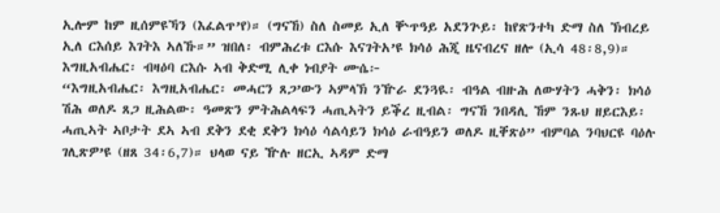ኢሎም ከም ዚሰምዩኻን (እፈልጥ’የ)። (ግናኸ) ስለ ስመይ ኢለ ቝጥዓይ አደንጕይ፡ ከየጽንተካ ድማ ስለ ኽብረይ ኢለ ርእሰይ እገትእ ኣለኹ።” ዝበለ፡ ብምሕረቱ ርእሱ እናገትአ’ዩ ክሳዕ ሕጂ ዜናብረና ዘሎ (ኢሳ 48፡8,9)። እግዚአብሔር፡ ብዛዕባ ርእሱ ኣብ ቅድሚ ሊቀ ነብያት ሙሴ፦
“እግዚአብሔር፡ እግዚአብሔር፡ መሓርን ጸጋ’ውን ኣምላኽ ንዅራ ደንጓዪ፡ ብዓል ብዙሕ ለውሃትን ሓቅን፡ ክሳዕ ሽሕ ወለዶ ጸጋ ዚሕልው፡ ዓመጽን ምትሕልላፍን ሓጢኣትን ይቕረ ዚብል፡ ግናኸ ንበዳሊ ኸም ንጹህ ዘይርእይ፡ ሓጢኣት ኣቦታት ደኣ ኣብ ደቅን ደቂ ደቅን ክሳዕ ሳልሳይን ክሳዕ ራብዓይን ወለዶ ዚቐጽዕ” ብምባል ንባህርዩ ባዕሉ ገሊጽዎ’ዩ (ዘጸ 34፡6,7)። ህላወ ናይ ዅሉ ዘርኢ ኣዳም ድማ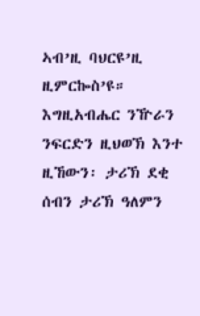ኣብ’ዚ ባህርዩ’ዚ ዚምርኰስ’ዩ። እግዚአብሔር ንዅራን ንፍርድን ዚህወኽ እንተ ዚኸውን፡ ታሪኽ ደቂ ሰብን ታሪኽ ዓለምን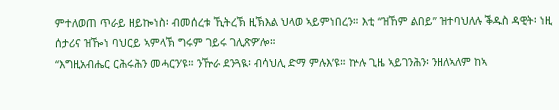ምተለወጠ ጥራይ ዘይኰነስ፡ ብመሰረቱ ኺትረኽ ዚኽእል ህላወ ኣይምነበረን። እቲ “ዝኸም ልበይ” ዝተባህለሉ ቕዱስ ዳዊት፡ ነዚ ሰታሪና ዝዀነ ባህርይ ኣምላኽ ግሩም ገይሩ ገሊጽዎ’ሎ።
“እግዚአብሔር ርሕሩሕን መሓርን’ዩ። ንዅራ ደንጓዪ፡ ብሳህሊ ድማ ምሉእ’ዩ። ኵሉ ጊዜ ኣይገንሕን፡ ንዘለኣለም ከኣ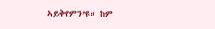ኣይቅየምን’ዩ። ከም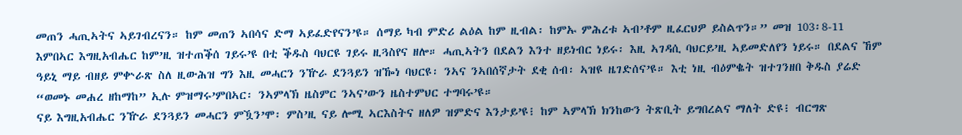መጠን ሓጢኣትና ኣይገብረናን። ከም መጠን ኣበሳና ድማ ኣይፈድየናን’ዩ። ሰማይ ካብ ምድሪ ልዕል ከም ዚብል፡ ከምኡ ምሕረቱ ኣብ’ቶም ዚፈርህዎ ይስልጥን።” መዝ 103፡8-11
እምበኣር እግዚአብሔር ከም’ዚ ዝተጠቕሰ ገይሩ’ዩ በቲ ቕዱስ ባህርዩ ገይሩ ዚጓስየና ዘሎ። ሓጢኣትን በደልን እንተ ዘይነብር ነይሩ፡ እዚ ኣገዳሲ ባህርይ’ዚ ኣይመድለየን ነይሩ። በደልና ኸም ዓይኒ ማይ ብዘይ ምቍራጽ ስለ ዚውሕዝ ግን እዚ መሓርን ንዅራ ደንጓይን ዝዀነ ባህርዩ፡ ንኣና ንኣበሰኛታት ደቂ ሰብ፡ ኣዝዩ ዜገድሰና’ዩ። እቲ ነዚ ብዕምቈት ዝተገንዘበ ቅዱስ ያሬድ “ወመኑ መሐረ ዘከማከ” ኢሉ ምዝማሩ’ምበኣር፡ ንኣምላኽ ዜስምር ንኣና’ውን ዜስተምህር ተግባሩ’ዩ።
ናይ እግዚአብሔር ንዅራ ደንጓይን መሓርን ምዃን’ሞ፡ ምስ’ዚ ናይ ሎሚ ኣርእስትና ዘለዎ ዝምድና እንታይ’ዩ፧ ከም ኣምላኽ ክንከውን ትጽቢት ይግበረልና ማለት ድዩ፧ ብርግጽ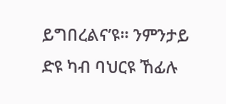ይግበረልና’ዩ። ንምንታይ ድዩ ካብ ባህርዩ ኸፊሉ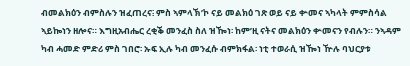ብመልክዕን ብምስሉን ዝፈጠረና፧ ምስ ኣምላኽ’ኮ ናይ መልክዕ ገጽ ወይ ናይ ቍመና ኣካላት ምምስሳል ኣይኰነን ዘሎና። እግዚአብሔር ረቂቕ መንፈስ ስለ ዝዀነ፡ ከም’ዚ ናትና መልክዕን ቍመናን የብሉን። ንኣዳም ካብ ሓመድ ምድሪ ምስ ገበሮ፡ ኡፍ ኢሉ ካብ መንፈሱ ብምክፋል፡ ነቲ ተወራሲ ዝዀነ ዅሉ ባህርያቱ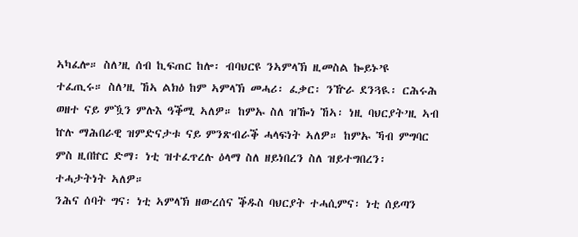ኣካፈሎ። ስለ’ዚ ሰብ ኪፍጠር ከሎ፡ ብባህርዩ ንኣምላኽ ዚመስል ኰይኑ’ዩ ተፈጢሩ። ስለ’ዚ ኸኣ ልክዕ ከም ኣምላኽ መሓሪ፡ ፈቃር፡ ንዅራ ደንጓዪ፡ ርሕሩሕ ወዘተ ናይ ምዃን ምሉእ ዓቕሚ ኣለዎ። ከምኡ ስለ ዝዀነ ኸኣ፡ ነዚ ባህርያት’ዚ ኣብ ኵሉ ማሕበራዊ ዝምድናታቱ ናይ ምንጽብራቕ ሓላፍነት ኣለዎ። ከምኡ ኻብ ምግባር ምስ ዚበኵር ድማ፡ ነቲ ዝተፈጥረሉ ዕላማ ስለ ዘይነበረን ስለ ዝይተግበረን፡ ተሓታትነት ኣለዎ።
ንሕና ሰባት ግና፡ ነቲ ኣምላኽ ዘውረሰና ቕዱስ ባህርያት ተሓሲምና፡ ነቲ ሰይጣን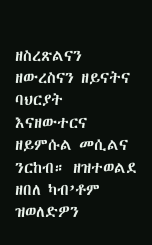ዘስረጽልናን ዘውረስናን ዘይናትና ባህርያት እናዘውተርና ዘይምሱል መሲልና ንርከብ። ዘዝተወልደ ዘበለ ካብ’ቶም ዝወለድዎን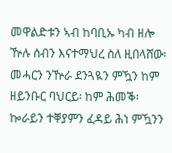መዋልድቱን ኣብ ከባቢኡ ካብ ዘሎ ዅሉ ሰብን እናተማህረ ስለ ዚበላሸው፡ መሓርን ንዅራ ደንጓዪን ምዃን ከም ዘይንቡር ባህርይ፡ ከም ሕመቕ፡ ኰራይን ተቐያምን ፈዳይ ሕነ ምዃንን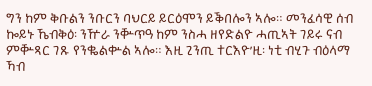ግን ከም ቅቡልን ንቡርን ባህርይ ይርዕሞን ይቕበሎን ኣሎ። መንፈሳዊ ሰብ ኰይኑ ኼብቅዕ፡ ንዅራ ንቝጥዓ ከም ንስሓ ዘየድልዮ ሓጢኣት ገይሩ ናብ ምቝጻር ገጹ የንቈልቍል ኣሎ። እዚ ጊንጢ ተርእዮ’ዚ፡ ነቲ ብሂጉ ብዕላማ ኻብ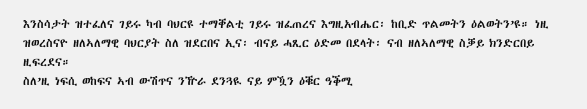እንስሳታት ዝተፈለና ገይሩ ካብ ባህርዩ ተማቐልቲ ገይሩ ዝፈጠረና እግዚአብሔር፡ ከቢድ ጥልመትን ዕልወትን’ዩ። ነዚ ዝወረስናዮ ዘለኣለማዊ ባህርያት ስለ ዝደርበና ኢና፡ ብናይ ሓጺር ዕድመ በደላት፡ ናብ ዘለኣለማዊ ስቓይ ክንድርበይ ዚፍረደና።
ስለ’ዚ ነፍሲ ወከፍና ኣብ ውሽጥና ንዅራ ደንጓዪ ናይ ምዃን ዕቑር ዓቕሚ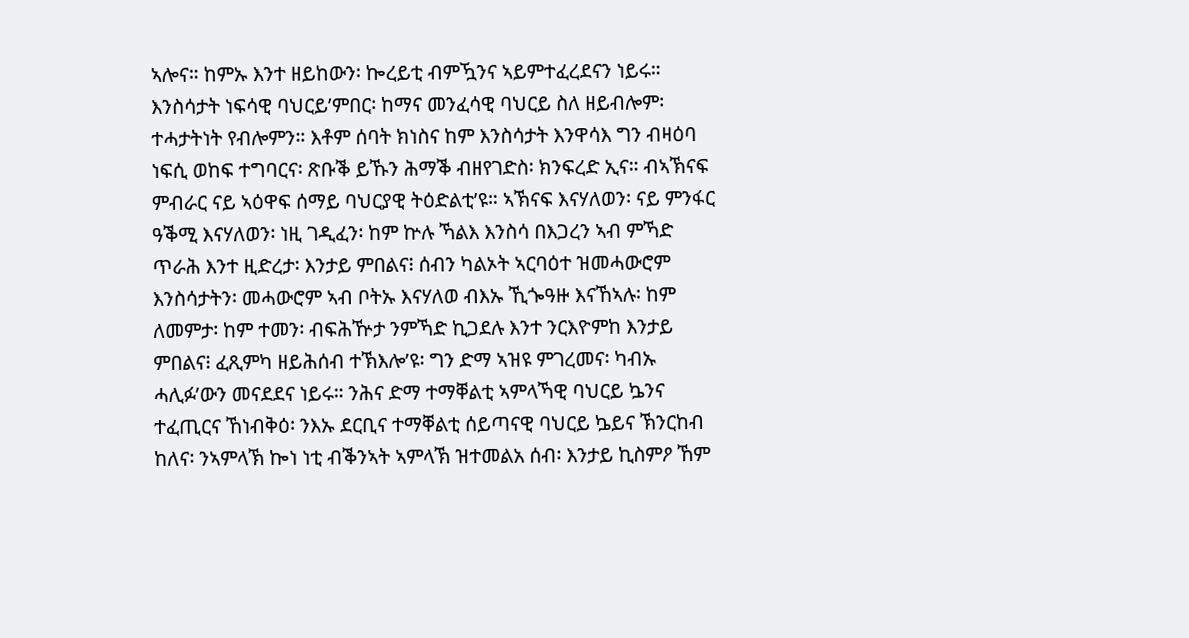ኣሎና። ከምኡ እንተ ዘይከውን፡ ኰረይቲ ብምዃንና ኣይምተፈረደናን ነይሩ። እንስሳታት ነፍሳዊ ባህርይ’ምበር፡ ከማና መንፈሳዊ ባህርይ ስለ ዘይብሎም፡ ተሓታትነት የብሎምን። እቶም ሰባት ክነስና ከም እንስሳታት እንዋሳእ ግን ብዛዕባ ነፍሲ ወከፍ ተግባርና፡ ጽቡቕ ይኹን ሕማቕ ብዘየገድስ፡ ክንፍረድ ኢና። ብኣኽናፍ ምብራር ናይ ኣዕዋፍ ሰማይ ባህርያዊ ትዕድልቲ’ዩ። ኣኽናፍ እናሃለወን፡ ናይ ምንፋር ዓቕሚ እናሃለወን፡ ነዚ ገዲፈን፡ ከም ኵሉ ኻልእ እንስሳ በእጋረን ኣብ ምኻድ ጥራሕ እንተ ዚድረታ፡ እንታይ ምበልና፧ ሰብን ካልኦት ኣርባዕተ ዝመሓውሮም እንስሳታትን፡ መሓውሮም ኣብ ቦትኡ እናሃለወ ብእኡ ኺጐዓዙ እናኸኣሉ፡ ከም ለመምታ፡ ከም ተመን፡ ብፍሕዅታ ንምኻድ ኪጋደሉ እንተ ንርእዮምከ እንታይ ምበልና፧ ፈጺምካ ዘይሕሰብ ተኽእሎ’ዩ፡ ግን ድማ ኣዝዩ ምገረመና፡ ካብኡ ሓሊፉ’ውን መናደደና ነይሩ። ንሕና ድማ ተማቐልቲ ኣምላኻዊ ባህርይ ኴንና ተፈጢርና ኸነብቅዕ፡ ንእኡ ደርቢና ተማቐልቲ ሰይጣናዊ ባህርይ ኴይና ኽንርከብ ከለና፡ ንኣምላኽ ኰነ ነቲ ብቕንኣት ኣምላኽ ዝተመልአ ሰብ፡ እንታይ ኪስምዖ ኸም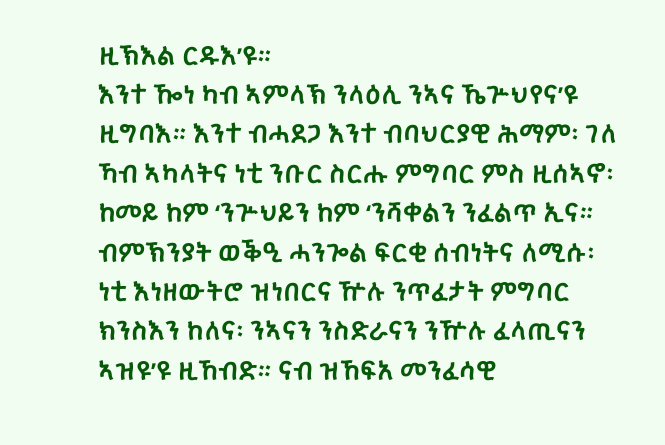ዚኽእል ርዱእ’ዩ።
እንተ ዀነ ካብ ኣምላኽ ንላዕሊ ንኣና ኼጕህየና’ዩ ዚግባእ። እንተ ብሓደጋ እንተ ብባህርያዊ ሕማም፡ ገለ ኻብ ኣካላትና ነቲ ንቡር ስርሑ ምግባር ምስ ዚሰኣኖ፡ ከመይ ከም ‘ንጕህይን ከም ‘ንሻቀልን ንፈልጥ ኢና። ብምኽንያት ወቕዒ ሓንጐል ፍርቂ ሰብነትና ለሚሱ፡ ነቲ እነዘውትሮ ዝነበርና ዅሉ ንጥፈታት ምግባር ክንስእን ከለና፡ ንኣናን ንስድራናን ንዅሉ ፈላጢናን ኣዝዩ’ዩ ዚኸብድ። ናብ ዝኸፍአ መንፈሳዊ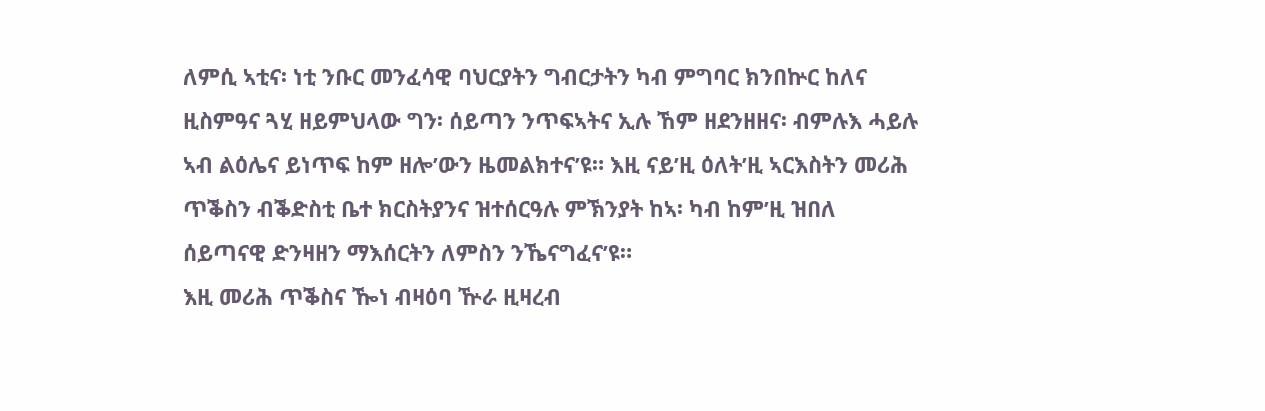ለምሲ ኣቲና፡ ነቲ ንቡር መንፈሳዊ ባህርያትን ግብርታትን ካብ ምግባር ክንበኵር ከለና ዚስምዓና ጓሂ ዘይምህላው ግን፡ ሰይጣን ንጥፍኣትና ኢሉ ኸም ዘደንዘዘና፡ ብምሉእ ሓይሉ ኣብ ልዕሌና ይነጥፍ ከም ዘሎ’ውን ዜመልክተና’ዩ። እዚ ናይ’ዚ ዕለት’ዚ ኣርእስትን መሪሕ ጥቕስን ብቕድስቲ ቤተ ክርስትያንና ዝተሰርዓሉ ምኽንያት ከኣ፡ ካብ ከም’ዚ ዝበለ ሰይጣናዊ ድንዛዘን ማእሰርትን ለምስን ንኼናግፈና’ዩ።
እዚ መሪሕ ጥቕስና ዀነ ብዛዕባ ዅራ ዚዛረብ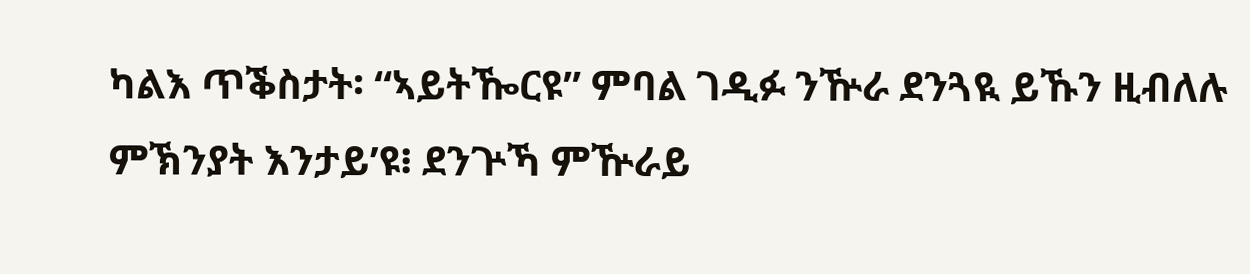ካልእ ጥቕስታት፡ “ኣይትዀርዩ” ምባል ገዲፉ ንዅራ ደንጓዪ ይኹን ዚብለሉ ምኽንያት እንታይ’ዩ፧ ደንጕኻ ምዅራይ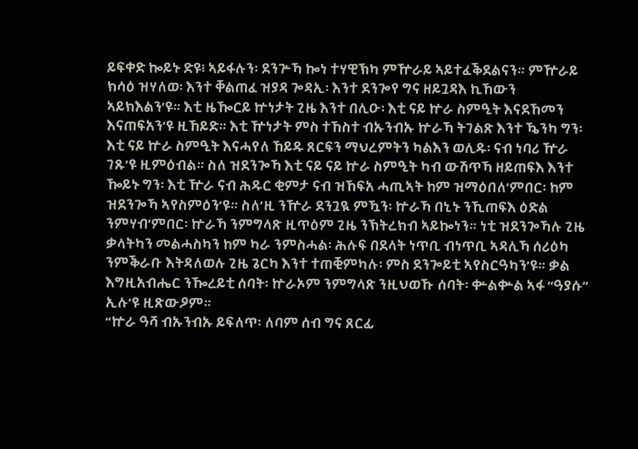ይፍቀድ ኰይኑ ድዩ፧ ኣይፋሉን፡ ደንጕኻ ኰነ ተሃዊኽካ ምዅራይ ኣይተፈቕደልናን። ምዅራይ ክሳዕ ዝሃለወ፡ እንተ ቐልጠፈ ዝያዳ ጐዳኢ፡ እንተ ደንጐየ ግና ዘይጓዳእ ኪኸውን ኣይክእልን’ዩ። እቲ ዜዀርይ ኵነታት ጊዜ እንተ በሊዑ፡ እቲ ናይ ኵራ ስምዒት እናደኸመን እናጠፍአን’ዩ ዚኸይድ። እቲ ዅነታት ምስ ተኸስተ ብኡንብኡ ኵራኻ ትገልጽ እንተ ዄንካ ግን፡ እቲ ናይ ኵራ ስምዒት እናሓየለ ኸይዱ ጸርፍን ማህረምትን ካልእን ወሊዱ፡ ናብ ነባሪ ዅራ ገጹ’ዩ ዚምዕብል። ስለ ዝደንጐኻ እቲ ናይ ናይ ኵራ ስምዒት ካብ ውሽጥኻ ዘይጠፍእ እንተ ዀይኑ ግን፡ እቲ ዅራ ናብ ሕዱር ቂምታ ናብ ዝኸፍአ ሓጢኣት ከም ዝማዕበለ’ምበር፡ ከም ዝደንጐኻ ኣየስምዕን’ዩ። ስለ’ዚ ንዅራ ደንጓዪ ምዃን፡ ኵራኻ በኒኑ ንኺጠፍእ ዕድል ንምሃብ’ምበር፡ ኵራኻ ንምግላጽ ዚጥዕም ጊዜ ንኽትረክብ ኣይኰነን። ነቲ ዝደንጐኻሉ ጊዜ ቃላትካን መልሓስካን ከም ካራ ንምስሓል፡ ሕሉፍ በደላት ነጥቢ ብነጥቢ ኣዳሊኻ ሰሪዕካ ንምቕራቡ እትዳለወሉ ጊዜ ጌርካ እንተ ተጠቒምካሉ፡ ምስ ደንጐይቲ ኣየስርዓካን’ዩ። ቃል እግዚአብሔር ንዀረይቲ ሰባት፡ ኵራኦም ንምግላጽ ንዚህወኹ ሰባት፡ ቍልቍል ኣፋ “ዓያሱ” ኢሉ’ዩ ዚጽውዖም።
“ኵራ ዓሻ ብኡንብኡ ይፍለጥ፡ ለባም ሰብ ግና ጸርፊ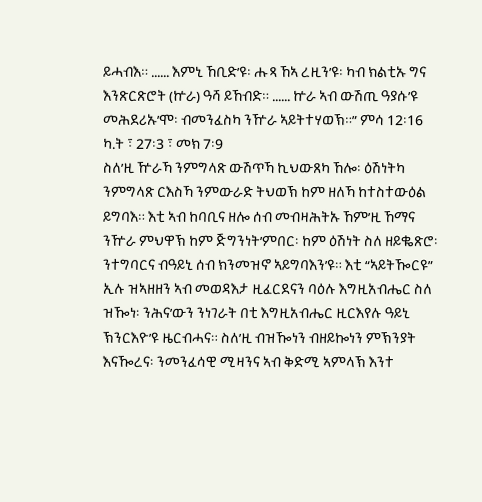ይሓብእ። ...... እምኒ ኸቢድ’ዩ፡ ሑጻ ኸኣ ረዚን’ዩ፡ ካብ ክልቲኡ ግና እንጽርጽሮት (ኵራ) ዓሻ ይኸብድ። ...... ኵራ ኣብ ውሽጢ ዓያሱ’ዩ መሕደሪኡ’ሞ፡ ብመንፈስካ ንዅራ ኣይትተሃወኽ።” ምሳ 12፡16 ካ.ት ፣ 27፡3 ፣ መክ 7፡9
ስለ’ዚ ዅራኻ ንምግላጽ ውሽጥኻ ኪህውጸካ ኸሎ፡ ዕሽነትካ ንምግላጽ ርእስኻ ንምውራድ ትህወኽ ከም ዘለኻ ከተስተውዕል ይግባእ። እቲ ኣብ ከባቢና ዘሎ ሰብ መብዛሕትኡ ኸም’ዚ ኸማና ንዅራ ምህዋኽ ከም ጅግንነት’ምበር፡ ከም ዕሽነት ስለ ዘይቈጽሮ፡ ንተግባርና ብዓይኒ ሰብ ክንመዝኖ ኣይግባእን’ዩ። እቲ “ኣይትዀርዩ” ኢሉ ዝኣዘዘን ኣብ መወዳእታ ዚፈርደናን ባዕሉ እግዚአብሔር ስለ ዝዀነ፡ ንሕና’ውን ንነገራት በቲ እግዚአብሔር ዚርእየሉ ዓይኒ ኽንርእዮ’ዩ ዜርብሓና። ስለ’ዚ ብዝዀነን ብዘይኰነን ምኽንያት እናዀረና፡ ንመንፈሳዊ ሚዛንና ኣብ ቅድሚ ኣምላኽ እንተ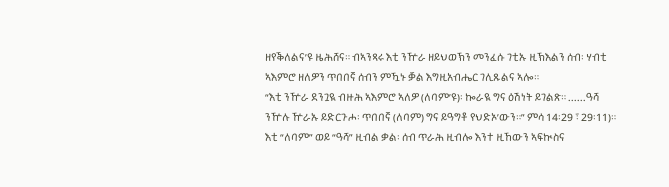ዘየቕለልና’ዩ ዜሕሸና። ብኣንጻሩ እቲ ንዅራ ዘይህወኽን መንፈሱ ገቲኡ ዚኽእልን ሰብ፡ ሃብቲ ኣእምሮ ዘለዎን ጥበበኛ ሰብን ምዃኑ ቓል እግዚአብሔር ገሊጹልና ኣሎ።
“እቲ ንዅራ ደንጓዪ ብዙሕ ኣእምሮ ኣለዎ (ለባም’ዩ)፡ ኰራዪ ግና ዕሽነት ይገልጽ። ......ዓሻ ንዅሉ ዅራኡ ይድርጉሖ፡ ጥበበኛ (ለባም) ግና ይዓግቶ የህድኦ’ውን።” ምሳ 14፡29 ፣ 29፡11)።
እቲ “ለባም” ወይ “ዓሻ” ዚብል ቃል፡ ሰብ ጥራሕ ዚብሎ እንተ ዚኸውን ኣፍኲስና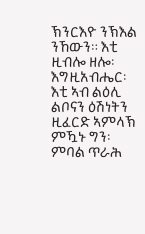ኽንርእዮ ንኽእል ንኸውን። እቲ ዚብሎ ዘሎ፡ እግዚአብሔር፡ እቲ ኣብ ልዕሊ ልቦናን ዕሽነትን ዚፈርድ ኣምላኽ ምዃኑ ግን፡ ምባል ጥራሕ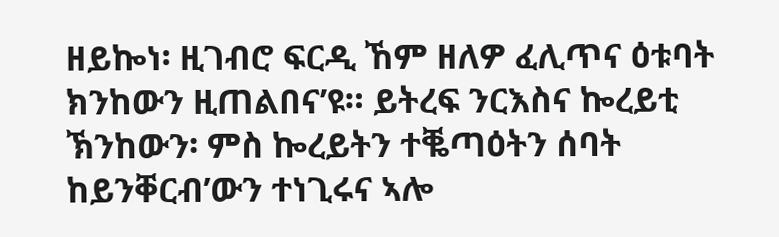ዘይኰነ፡ ዚገብሮ ፍርዲ ኸም ዘለዎ ፈሊጥና ዕቱባት ክንከውን ዚጠልበና’ዩ። ይትረፍ ንርእስና ኰረይቲ ኽንከውን፡ ምስ ኰረይትን ተቘጣዕትን ሰባት ከይንቐርብ’ውን ተነጊሩና ኣሎ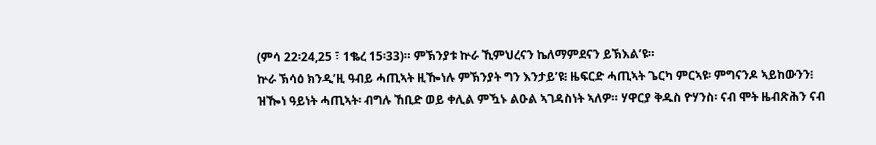(ምሳ 22፡24,25 ፣ 1ቈረ 15፡33)። ምኽንያቱ ኵራ ኺምህረናን ኬለማምደናን ይኽእል’ዩ።
ኵራ ኽሳዕ ክንዲ’ዚ ዓብይ ሓጢኣት ዚዀነሉ ምኽንያት ግን እንታይ’ዩ፧ ዜፍርድ ሓጢኣት ጌርካ ምርኣዩ፡ ምግናንዶ ኣይከውንን፧ ዝዀነ ዓይነት ሓጢኣት፡ ብግሉ ኸቢድ ወይ ቀሊል ምዃኑ ልዑል ኣገዳስነት ኣለዎ። ሃዋርያ ቅዱስ ዮሃንስ፡ ናብ ሞት ዜብጽሕን ናብ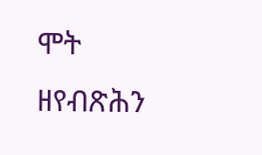ሞት ዘየብጽሕን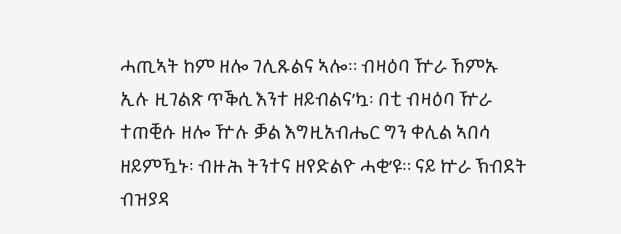ሓጢኣት ከም ዘሎ ገሊጹልና ኣሎ። ብዛዕባ ዅራ ኸምኡ ኢሉ ዚገልጽ ጥቕሲ እንተ ዘይብልና’ኳ፡ በቲ ብዛዕባ ዅራ ተጠቒሱ ዘሎ ዅሉ ቓል እግዚአብሔር ግን ቀሊል ኣበሳ ዘይምዃኑ፡ ብዙሕ ትንተና ዘየድልዮ ሓቂ’ዩ። ናይ ኵራ ኽብደት ብዝያዳ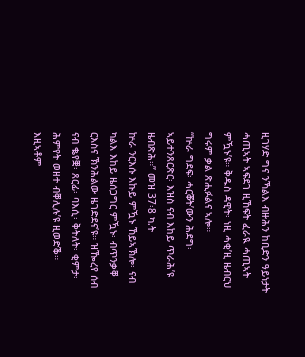ዚገሃድ ግና ንኻልእ ብዙሕን ከቢድን ዓይነታት ሓጢኣት ኣፍደገ ዚኸፍት ፈራዪ ሓጢኣት ምዃኑ’ዩ። ቅዱስ ዳዊት፡ ነዚ ሓቂ’ዚ ዜብርህ ግሩም ቃል ጽሒፉልና ኣሎ።
“ኵራ ግደፍ፡ ሓርቖት’ውን ሕደግ፡ ኣይተንጸርጽር፡ እዝስ ናብ እከይ ጥራሕ’ዩ ዜብጽሕ።” መዝ 37፡8 ካ.ት
ኵራ ንርእሱ እኩይ ምዃኑ ኸይኣኽሎ፡ ናብ ካልእ እከይ ዜሰጋግር ምዃኑ፡ ብጥንቃቐ ርእስና ኽንሕልው ዜገድደና’ዩ። ዝዀረየ ሰብ ናብ ቈየቛ፡ ጸርፊ፡ ባእሲ፡ ቅትለት፡ ቂምታ፡ ሕምየት ወዘተ ብቐሊሉ’ዩ ዚወድቕ። እዚኣቶም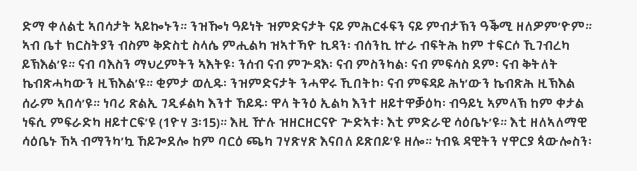ድማ ቀለልቲ ኣበሳታት ኣይኰኑን። ንዝዀነ ዓይነት ዝምድናታት ናይ ምሕርፋፍን ናይ ምብታኽን ዓቕሚ ዘለዎም’ዮም። ኣብ ቤተ ክርስትያን ብስም ቅድስቲ ስላሴ ምሒልካ ዝኣተኻዮ ኪዳን፡ ብሰንኪ ኵራ ብፍትሕ ከም ተፍርሶ ኺገብረካ ይኽእል’ዩ። ናብ ባእስን ማህረምትን ኣእትዩ፡ ንሰብ ናብ ምጕዳእ፡ ናብ ምስንካል፡ ናብ ምፍሳስ ደም፡ ናብ ቅትለት ኬብጽሓካውን ዚኽእል’ዩ። ቂምታ ወሊዱ፡ ንዝምድናታት ንሓዋሩ ኺበትኮ፡ ናብ ምፍዳይ ሕነ’ውን ኬብጽሕ ዚኽእል ሰራም ኣበሳ’ዩ። ነባሪ ጽልኢ ገዲፉልካ እንተ ኸይዱ፡ ዋላ ትንዕ ኢልካ እንተ ዘይተዋቓዕካ፡ ብዓይኒ ኣምላኽ ከም ቀታል ነፍሲ ምፍራድካ ዘይተርፍ’ዩ (1ዮሃ 3፡15)። እዚ ዅሉ ዝዘርዘርናዮ ጕድኣቱ፡ እቲ ምድራዊ ሳዕቤኑ’ዩ። እቲ ዘለኣለማዊ ሳዕቤኑ ኸኣ ብማንካ’ኳ ኸይጐደሎ ከም ባርዕ ጫካ ገሃጽሃጽ እናበለ ይጽበይ’ዩ ዘሎ። ነብዪ ዳዊትን ሃዋርያ ጳውሎስን፡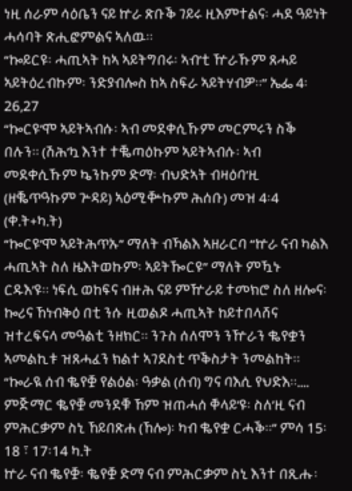ነዚ ሰራም ሳዕቤን ናይ ኵራ ጽቡቕ ገይሩ ዚእምተልና፡ ሓደ ዓይነት ሓሳባት ጽሒፎምልና ኣለዉ።
“ኰይርዩ፡ ሓጢኣት ከኣ ኣይትግበሩ፡ ኣብ’ቲ ዅራኹም ጸሓይ ኣይትዕረብኩም፡ ንድያብሎስ ከኣ ስፍራ ኣይትሃብዎ።” ኤፌ 4፡26,27
“ኰርዩ’ሞ ኣይትኣብሱ፡ ኣብ መደቀሲኹም መርምሩን ስቕ በሉን። (ሽሕ’ኳ እንተ ተቘጣዕኩም ኣይትኣብሱ፡ ኣብ መደቀሲኹም ኴንኩም ድማ፡ ብህድኣት ብዛዕባ’ዚ (ዘቘጥዓኩም ጕዳይ) ኣዕሚቝኩም ሕሰቡ) መዝ 4፡4 (ቀ.ት+ካ.ት)
“ኰርዩ’ሞ ኣይትሕጥኡ” ማለት ብኻልእ ኣዘራርባ “ኵራ ናብ ካልእ ሓጢኣት ስለ ዜእትወኩም፡ ኣይትዀርዩ” ማለት ምዃኑ ርዱእ’ዩ። ነፍሲ ወከፍና ብዙሕ ናይ ምዅራይ ተመክሮ ስለ ዘሎና፡ ኰሪና ኸነብቅዕ በቲ ንሱ ዚወልዶ ሓጢኣት ከይተበላሸና ዝተረፍናላ መዓልቲ ንዘክር። ንጉስ ሰለሞን ንዅራን ቈየቋን ኣመልኪቱ ዝጸሓፈን ክልተ ኣገደስቲ ጥቕስታት ንመልከት።
“ኰራዪ ሰብ ቈየቛ የልዕል፡ ዓቃል (ሰብ) ግና ባእሲ የህድእ።.... ምጅማር ቈየቛ መንደቑ ኸም ዝጠሓሰ ቐላይ’ዩ፡ ስለ’ዚ ናብ ምሕርቃም ስኒ ኸይበጽሐ (ኸሎ)፡ ካብ ቈየቋ ርሓቕ።” ምሳ 15፡18 ፣ 17፡14 ካ.ት
ኵራ ናብ ቈየቛ፡ ቈየቛ ድማ ናብ ምሕርቃም ስኒ እንተ በጺሑ፡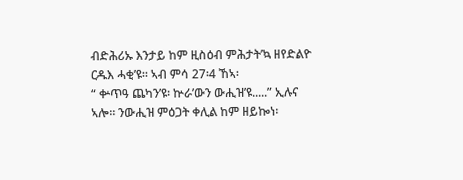ብድሕሪኡ እንታይ ከም ዚስዕብ ምሕታት’ኳ ዘየድልዮ ርዱእ ሓቂ’ዩ። ኣብ ምሳ 27፡4 ኸኣ፡
“ ቍጥዓ ጨካን’ዩ፡ ኵራ’ውን ውሒዝ’ዩ.....” ኢሉና ኣሎ። ንውሒዝ ምዕጋት ቀሊል ከም ዘይኰነ፡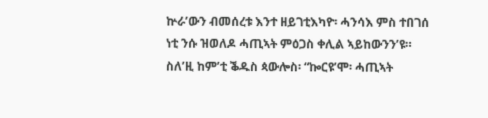ኵራ’ውን ብመሰረቱ እንተ ዘይገቲእካዮ፡ ሓንሳእ ምስ ተበገሰ ነቲ ንሱ ዝወለዶ ሓጢኣት ምዕጋስ ቀሊል ኣይከውንን’ዩ። ስለ’ዚ ከም’ቲ ቕዱስ ጳውሎስ፡ “ኰርዩ’ሞ፡ ሓጢኣት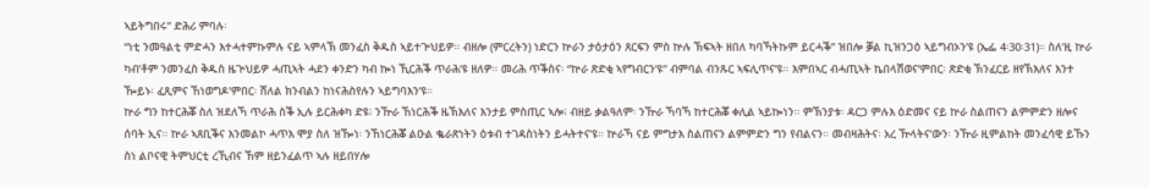ኣይትግበሩ” ድሕሪ ምባሉ፡
“ነቲ ንመዓልቲ ምድሓን እተሓተምኩምሉ ናይ ኣምላኽ መንፈስ ቅዱስ ኣይተጕህይዎ። ብዘሎ (ምርረትን) ነድርን ኵራን ታዕታዕን ጸርፍን ምስ ኵሉ ኽፍኣት ዘበለ ካባኻትኩም ይርሓቕ” ዝበሎ ቓል ኪዝንጋዕ ኣይግብኦን’ዩ (ኤፌ 4፡30፡31)። ስለ’ዚ ኵራ ካብ’ቶም ንመንፈስ ቅዱስ ዜጕህይዎ ሓጢኣት ሓደን ቀንድን ካብ ኰነ ኺርሕቕ ጥራሕ’ዩ ዘለዎ። መሪሕ ጥቕስና፡ “ኵራ ጽድቂ ኣየግብርን’ዩ” ብምባል ብንጹር ኣፍሊጥና’ዩ። እምበኣር ብሓጢኣት ኬበላሽወና’ምበር፡ ጽድቂ ኽንፈርይ ዘየኽእለና እንተ ዀይኑ፡ ፈጺምና ኸነወግዶ’ምበር፡ ሸለል ክንብልን ከነናሕስየሉን ኣይግባእን’ዩ።
ኵራ ግን ከተርሕቖ ስለ ዝደለኻ ጥራሕ ስቕ ኢሉ ይርሕቀካ ድዩ፧ ንዅራ ኸነርሕቕ ዜኽእለና እንታይ ምስጢር ኣሎ፧ ብዘይ ቃልዓለም፡ ንዅራ ኻባኻ ከተርሕቖ ቀሊል ኣይኰነን። ምኽንያቱ፡ ዳርጋ ምሉእ ዕድመና ናይ ኵራ ስልጠናን ልምምድን ዘሎና ሰባት ኢና። ኵራ ኣጸቢቕና እንመልኮ ሓጥእ ሞያ ስለ ዝዀነ፡ ንኸነርሕቖ ልዑል ቈራጽነትን ዕቱብ ተገዳስነትን ይሓትተና’ዩ። ኵራኻ ናይ ምግታእ ስልጠናን ልምምድን ግን የብልናን። መብዛሕትና፡ አረ ዅላትና’ውን፡ ንዅራ ዚምልከት መንፈሳዊ ይኹን ስነ ልቦናዊ ትምህርቲ ረኺብና ኸም ዘይንፈልጥ ኣሉ ዘይበሃሎ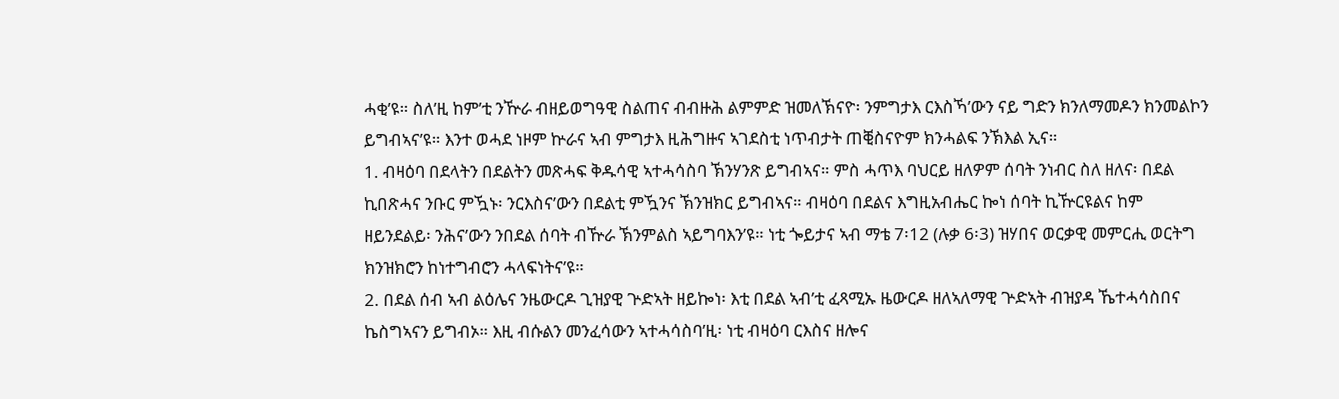ሓቂ’ዩ። ስለ’ዚ ከም’ቲ ንዅራ ብዘይወግዓዊ ስልጠና ብብዙሕ ልምምድ ዝመለኽናዮ፡ ንምግታእ ርእስኻ’ውን ናይ ግድን ክንለማመዶን ክንመልኮን ይግብኣና’ዩ። እንተ ወሓደ ነዞም ኵራና ኣብ ምግታእ ዚሕግዙና ኣገደስቲ ነጥብታት ጠቒስናዮም ክንሓልፍ ንኽእል ኢና።
1. ብዛዕባ በደላትን በደልትን መጽሓፍ ቅዱሳዊ ኣተሓሳስባ ኽንሃንጽ ይግብኣና። ምስ ሓጥእ ባህርይ ዘለዎም ሰባት ንነብር ስለ ዘለና፡ በደል ኪበጽሓና ንቡር ምዃኑ፡ ንርእስና’ውን በደልቲ ምዃንና ኽንዝክር ይግብኣና። ብዛዕባ በደልና እግዚአብሔር ኰነ ሰባት ኪዅርዩልና ከም ዘይንደልይ፡ ንሕና’ውን ንበደል ሰባት ብዅራ ኽንምልስ ኣይግባእን’ዩ። ነቲ ጐይታና ኣብ ማቴ 7፡12 (ሉቃ 6፡3) ዝሃበና ወርቃዊ መምርሒ ወርትግ ክንዝክሮን ከነተግብሮን ሓላፍነትና’ዩ።
2. በደል ሰብ ኣብ ልዕሌና ንዜውርዶ ጊዝያዊ ጕድኣት ዘይኰነ፡ እቲ በደል ኣብ’ቲ ፈጻሚኡ ዜውርዶ ዘለኣለማዊ ጕድኣት ብዝያዳ ኼተሓሳስበና ኬስግኣናን ይግብኦ። እዚ ብሱልን መንፈሳውን ኣተሓሳስባ’ዚ፡ ነቲ ብዛዕባ ርእስና ዘሎና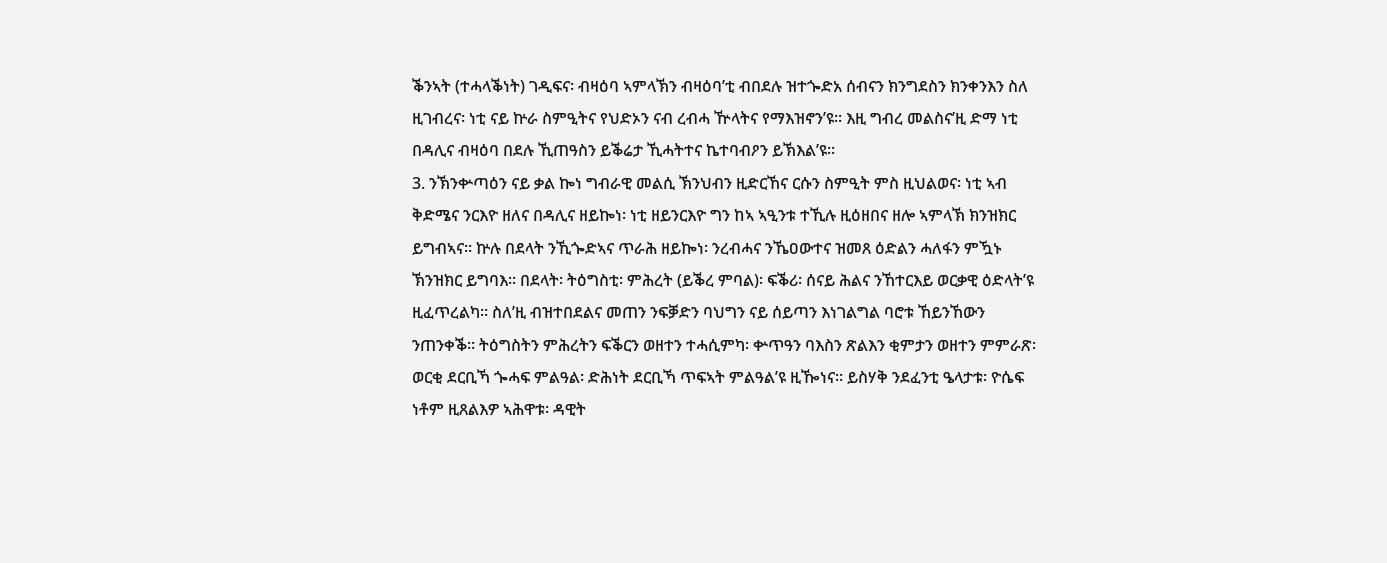ቕንኣት (ተሓላቕነት) ገዲፍና፡ ብዛዕባ ኣምላኽን ብዛዕባ’ቲ ብበደሉ ዝተጐድአ ሰብናን ክንግደስን ክንቀንእን ስለ ዚገብረና፡ ነቲ ናይ ኵራ ስምዒትና የህድኦን ናብ ረብሓ ዅላትና የማእዝኖን’ዩ። እዚ ግብረ መልስና’ዚ ድማ ነቲ በዳሊና ብዛዕባ በደሉ ኺጠዓስን ይቕሬታ ኺሓትተና ኬተባብዖን ይኽእል’ዩ።
3. ንኽንቍጣዕን ናይ ቃል ኰነ ግብራዊ መልሲ ኽንህብን ዚድርኸና ርሱን ስምዒት ምስ ዚህልወና፡ ነቲ ኣብ ቅድሜና ንርእዮ ዘለና በዳሊና ዘይኰነ፡ ነቲ ዘይንርእዮ ግን ከኣ ኣዒንቱ ተኺሉ ዚዕዘበና ዘሎ ኣምላኽ ክንዝክር ይግብኣና። ኵሉ በደላት ንኺጐድኣና ጥራሕ ዘይኰነ፡ ንረብሓና ንኼዐውተና ዝመጸ ዕድልን ሓለፋን ምዃኑ ኽንዝክር ይግባእ። በደላት፡ ትዕግስቲ፡ ምሕረት (ይቕረ ምባል)፡ ፍቕሪ፡ ሰናይ ሕልና ንኸተርእይ ወርቃዊ ዕድላት’ዩ ዚፈጥረልካ። ስለ’ዚ ብዝተበደልና መጠን ንፍቓድን ባህግን ናይ ሰይጣን እነገልግል ባሮቱ ኸይንኸውን ንጠንቀቕ። ትዕግስትን ምሕረትን ፍቕርን ወዘተን ተሓሲምካ፡ ቍጥዓን ባእስን ጽልእን ቂምታን ወዘተን ምምራጽ፡ ወርቂ ደርቢኻ ጐሓፍ ምልዓል፡ ድሕነት ደርቢኻ ጥፍኣት ምልዓል’ዩ ዚዀነና። ይስሃቅ ንደፈንቲ ዔላታቱ፡ ዮሴፍ ነቶም ዚጸልእዎ ኣሕዋቱ፡ ዳዊት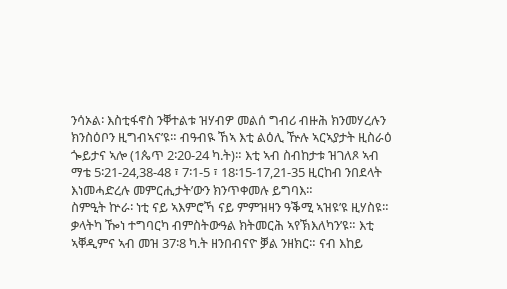ንሳኦል፡ እስቲፋኖስ ንቐተልቱ ዝሃብዎ መልሰ ግብሪ ብዙሕ ክንመሃረሉን ክንስዕቦን ዚግብኣና’ዩ። ብዓብዪ ኸኣ እቲ ልዕሊ ዅሉ ኣርኣያታት ዚስራዕ ጐይታና ኣሎ (1ጴጥ 2፡20-24 ካ.ት)። እቲ ኣብ ስብከታቱ ዝገለጾ ኣብ ማቴ 5፡21-24,38-48 ፣ 7፡1-5 ፣ 18፡15-17,21-35 ዚርከብ ንበደላት እነመሓድረሉ መምርሒታት’ውን ክንጥቀመሉ ይግባእ።
ስምዒት ኵራ፡ ነቲ ናይ ኣእምሮኻ ናይ ምምዝዛን ዓቕሚ ኣዝዩ’ዩ ዚሃስዩ። ቃላትካ ዀነ ተግባርካ ብምስትውዓል ክትመርሕ ኣየኽእለካን’ዩ። እቲ ኣቐዲምና ኣብ መዝ 37፡8 ካ.ት ዘንበብናዮ ቓል ንዘክር። ናብ እከይ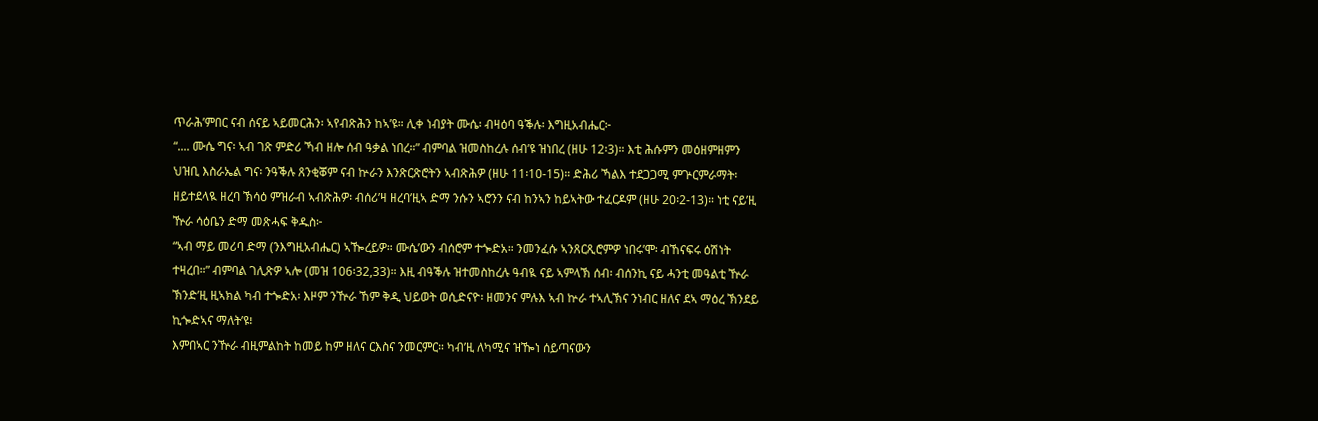ጥራሕ’ምበር ናብ ሰናይ ኣይመርሕን፡ ኣየብጽሕን ከኣ’ዩ። ሊቀ ነብያት ሙሴ፡ ብዛዕባ ዓቕሉ፡ እግዚአብሔር፦
“.... ሙሴ ግና፡ ኣብ ገጽ ምድሪ ኻብ ዘሎ ሰብ ዓቃል ነበረ።” ብምባል ዝመስከረሉ ሰብ’ዩ ዝነበረ (ዘሁ 12፡3)። እቲ ሕሱምን መዕዘምዘምን ህዝቢ እስራኤል ግና፡ ንዓቕሉ ጸንቂቖም ናብ ኵራን እንጽርጽሮትን ኣብጽሕዎ (ዘሁ 11፡10-15)። ድሕሪ ኻልእ ተደጋጋሚ ምጕርምራማት፡ ዘይተደላዪ ዘረባ ኽሳዕ ምዝራብ ኣብጽሕዎ፡ ብሰሪ’ዛ ዘረባ’ዚኣ ድማ ንሱን ኣሮንን ናብ ከንኣን ከይኣትው ተፈርዶም (ዘሁ 20፡2-13)። ነቲ ናይ’ዚ ዅራ ሳዕቤን ድማ መጽሓፍ ቅዱስ፦
“ኣብ ማይ መሪባ ድማ (ንእግዚአብሔር) ኣዀረይዎ። ሙሴ’ውን ብሰሮም ተጐድአ። ንመንፈሱ ኣንጸርጺሮምዎ ነበሩ’ሞ፡ ብኸናፍሩ ዕሽነት ተዛረበ።” ብምባል ገሊጽዎ ኣሎ (መዝ 106፡32,33)። እዚ ብዓቕሉ ዝተመስከረሉ ዓብዪ ናይ ኣምላኽ ሰብ፡ ብሰንኪ ናይ ሓንቲ መዓልቲ ዅራ ኽንድ’ዚ ዚኣክል ካብ ተጐድአ፡ እዞም ንዅራ ኸም ቅዲ ህይወት ወሲድናዮ፡ ዘመንና ምሉእ ኣብ ኵራ ተኣሊኽና ንነብር ዘለና ደኣ ማዕረ ኽንደይ ኪጐድኣና ማለት’ዩ፧
እምበኣር ንዅራ ብዚምልከት ከመይ ከም ዘለና ርእስና ንመርምር። ካብ’ዚ ለካሚና ዝዀነ ሰይጣናውን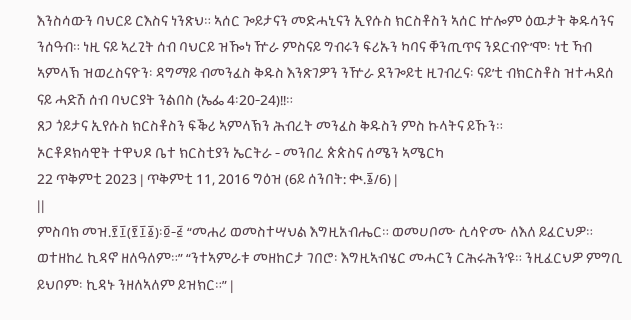እንስሳውን ባህርይ ርእስና ነንጽህ። ኣሰር ጐይታናን መድሓኒናን ኢየሱስ ክርስቶስን ኣሰር ኵሎም ዕዉታት ቅዱሳንና ንሰዓብ። ነዚ ናይ ኣረጊት ሰብ ባህርይ ዝዀነ ዅራ ምስናይ ግብሩን ፍሪኡን ካባና ቐንጢጥና ንደርብዮ’ሞ፡ ነቲ ኻብ ኣምላኽ ዝወረስናዮን፡ ዳግማይ ብመንፈስ ቅዱስ እንጽገዎን ንዅራ ደንጐይቲ ዚገብረና፡ ናይ’ቲ ብክርስቶስ ዝተሓደሰ ናይ ሓድሽ ሰብ ባህርያት ንልበስ (ኤፌ 4፡20-24)!!።
ጸጋ ጎይታና ኢየሱስ ክርስቶስን ፍቕሪ ኣምላኽን ሕብረት መንፈስ ቅዱስን ምስ ኩላትና ይኹን።
ኦርቶዶክሳዊት ተዋህዶ ቤተ ክርስቲያን ኤርትራ - መንበረ ጵጵስና ሰሜን ኣሜርካ
22 ጥቅምቲ 2023 | ጥቅምቲ 11, 2016 ግዕዝ (6ይ ሰንበት: ቊ.፮/6) |
||
ምስባክ መዝ.፻፲(፻፲፩)፡፬-፭ “መሐሪ ወመስተሣህል እግዚአብሔር። ወመሀቦሙ ሲሳዮሙ ለእለ ይፈርህዎ። ወተዘከረ ኪዳኖ ዘለዓለም።” “ንተኣምራቱ መዘከርታ ገበሮ፡ እግዚኣብሄር መሓርን ርሕሩሕን’ዩ። ንዚፈርህዎ ምግቢ ይህቦም፡ ኪዳኑ ንዘለኣለም ይዝክር።” |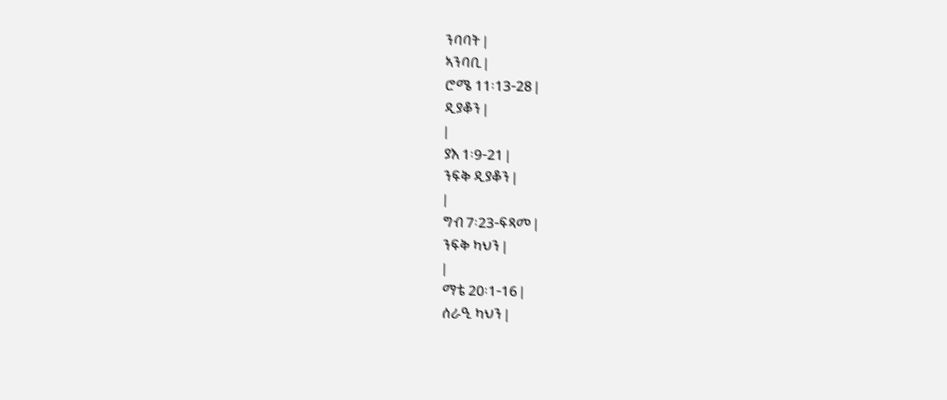ንባባት |
ኣንባቢ |
ሮሜ 11፡13-28 |
ዲያቆን |
|
ያእ 1፡9-21 |
ንፍቅ ዲያቆን |
|
ግብ 7፡23-ፍጻመ |
ንፍቅ ካህን |
|
ማቴ 20፡1-16 |
ሰራዒ ካህን |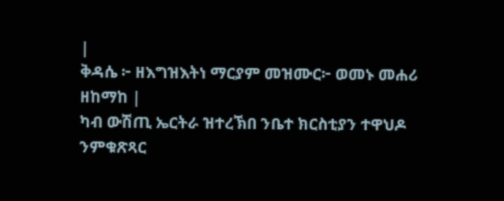|
ቅዳሴ ፦ ዘእግዝእትነ ማርያም መዝሙር፦ ወመኑ መሐሪ ዘከማከ |
ካብ ውሽጢ ኤርትራ ዝተረኽበ ንቤተ ክርስቲያን ተዋህዶ ንምቁጽጻር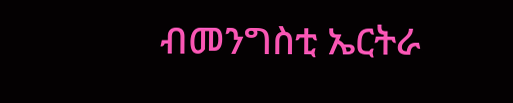ብመንግስቲ ኤርትራ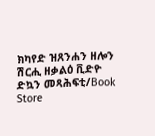ክካየድ ዝጸንሐን ዘሎን ሽርሒ ዘቃልዕ ቪድዮ
ድኳን መጻሕፍቲ/Book Store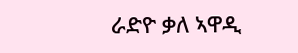ራድዮ ቃለ ኣዋዲ